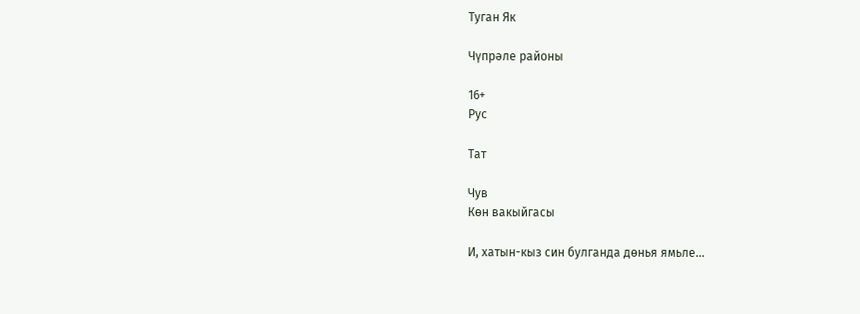Туган Як

Чүпрәле районы

16+
Рус

Тат

Чув
Көн вакыйгасы

И, хатын-кыз син булганда дөнья ямьле...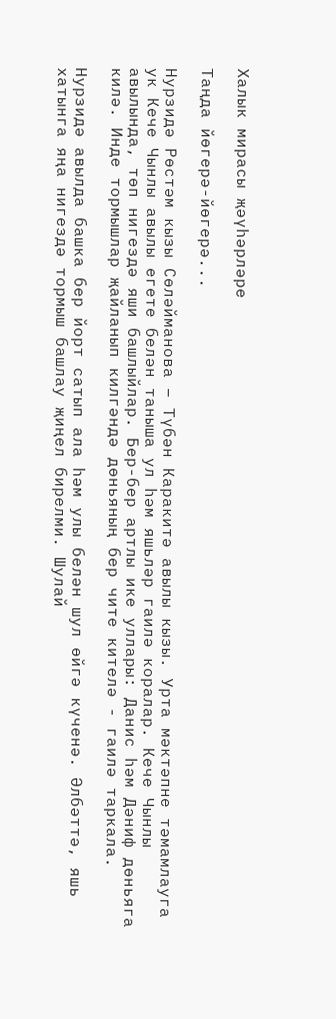Халык мирасы җәүһәрләре

Таңда йөгерә-йөгерә...

Нурзидә Рөстәм кызы Сөләйманова – Түбән Каракитә авылы кызы. Урта мәктәпне тәмамлауга ук Кече Чынлы авылы егете белән таныша ул һәм яшьләр гаилә коралар. Кече Чынлы авылында, төп нигездә яши башлыйлар. Бер-бер артлы ике уллары: Данис һәм Дәниф дөньяга килә. Инде тормышлар җайланып килгәндә дөньяның бер чите кителә - гаилә таркала.

Нурзидә авылда башка бер йорт сатып ала һәм улы белән шул өйгә күченә. Әлбәттә, яшь хатынга яңа нигездә тормыш башлау җиңел бирелми. Шулай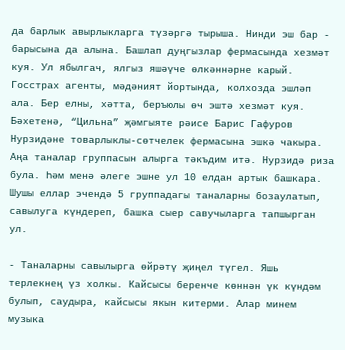да барлык авырлыкларга түзәргә тырыша. Нинди эш бар - барысына да алына. Башлап дуңгызлар фермасында хезмәт куя. Ул ябылгач, ялгыз яшәүче өлкәннәрне карый. Госстрах агенты, мәдәният йортында, колхозда эшләп ала. Бер елны, хәтта, беръюлы өч эштә хезмәт куя. Бәхетенә, “Цильна” җәмгыяте рәисе Барис Гафуров Нурзидәне товарлыклы-сөтчелек фермасына эшкә чакыра. Аңа таналар группасын алырга тәкъдим итә. Нурзидә риза була. Һәм менә әлеге эшне ул 10 елдан артык башкара. Шушы еллар эчендә 5 группадагы таналарны бозаулатып, савылуга күндереп, башка сыер савучыларга тапшырган ул.

- Таналарны савылырга өйрәтү җиңел түгел. Яшь терлекнең үз холкы. Кайсысы беренче көннән үк күндәм булып, саудыра, кайсысы якын китерми. Алар минем музыка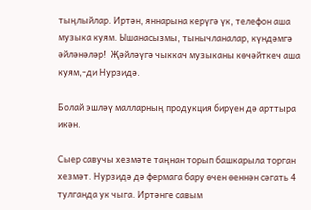тыңлыйлар. Иртән, яннарына керүгә үк, телефон аша музыка куям. Ышанасызмы, тынычланалар, күндәмгә әйләнәләр!  Җәйләүгә чыккач музыканы көчәйткеч аша куям,-ди Нурзидә.

Болай эшләү малларның продукция бирүен дә арттыра икән.

Сыер савучы хезмәте таңнан торып башкарыла торган хезмәт. Нурзидә дә фермага бару өчен өеннән сәгать 4 тулганда ук чыга. Иртәнге савым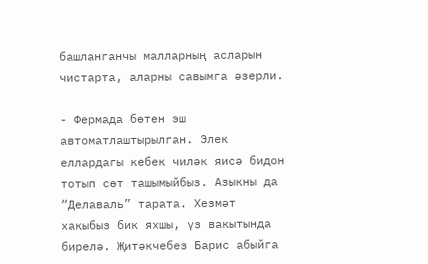башланганчы малларның асларын чистарта, аларны савымга әзерли.

- Фермада бөтен эш автоматлаштырылган. Элек еллардагы кебек чиләк яисә бидон тотып сөт ташымыйбыз. Азыкны да “Делаваль” тарата. Хезмәт хакыбыз бик яхшы, үз вакытында бирелә. Җитәкчебез Барис абыйга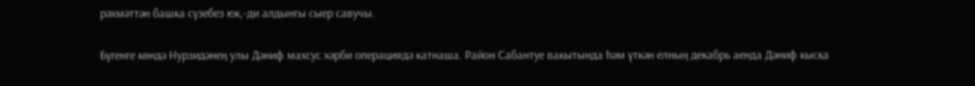рәхмәттән башка сүзебез юк,-ди алдынгы сыер савучы.

Бүгенге көндә Нурзидәнең улы Дәниф махсус хәрби операциядә катнаша. Район Сабантуе вакытында һәм үткән елның декабрь аенда Дәниф кыска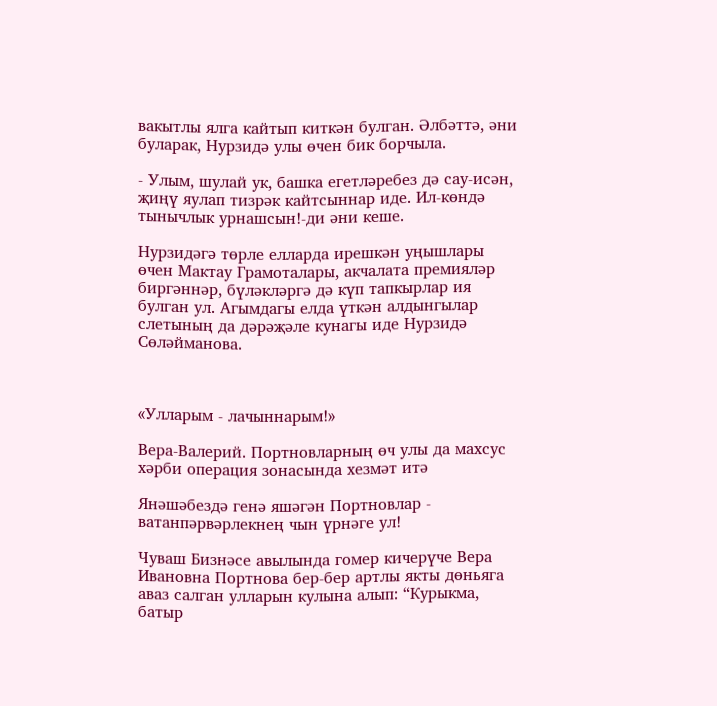вакытлы ялга кайтып киткән булган. Әлбәттә, әни буларак, Нурзидә улы өчен бик борчыла.

- Улым, шулай ук, башка егетләребез дә сау-исән, җиңү яулап тизрәк кайтсыннар иде. Ил-көндә тынычлык урнашсын!-ди әни кеше.

Нурзидәгә төрле елларда ирешкән уңышлары өчен Мактау Грамоталары, акчалата премияләр биргәннәр, бүләкләргә дә күп тапкырлар ия булган ул. Агымдагы елда үткән алдынгылар слетының да дәрәҗәле кунагы иде Нурзидә Сөләйманова.



«Улларым - лачыннарым!»

Вера-Валерий. Портновларның өч улы да махсус хәрби операция зонасында хезмәт итә

Янәшәбездә генә яшәгән Портновлар - ватанпәрвәрлекнең чын үрнәге ул!

Чуваш Бизнәсе авылында гомер кичерүче Вера Ивановна Портнова бер-бер артлы якты дөньяга аваз салган улларын кулына алып: “Курыкма, батыр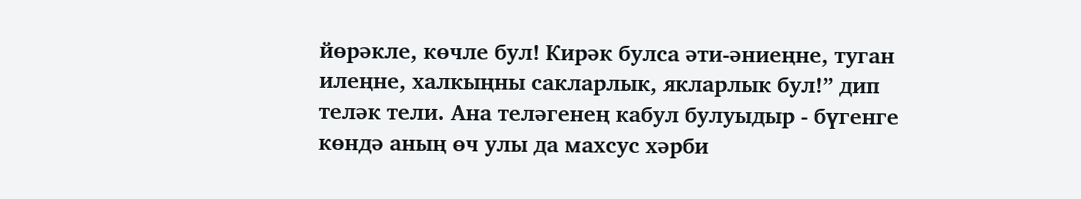йөрәкле, көчле бул! Кирәк булса әти-әниеңне, туган илеңне, халкыңны сакларлык, якларлык бул!” дип теләк тели. Ана теләгенең кабул булуыдыр - бүгенге көндә аның өч улы да махсус хәрби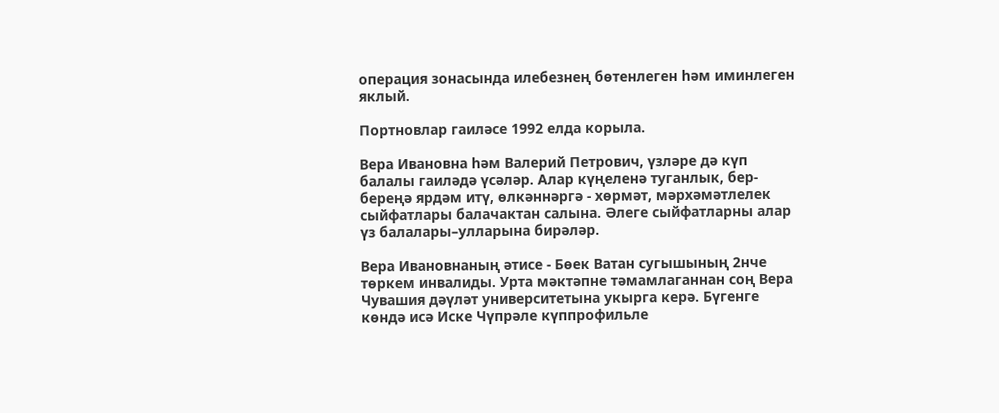операция зонасында илебезнең бөтенлеген һәм иминлеген яклый.

Портновлар гаиләсе 1992 елда корыла.

Вера Ивановна һәм Валерий Петрович, үзләре дә күп балалы гаиләдә үсәләр. Алар күңеленә туганлык, бер-береңә ярдәм итү, өлкәннәргә - хөрмәт, мәрхәмәтлелек сыйфатлары балачактан салына. Әлеге сыйфатларны алар үз балалары–улларына бирәләр.

Вера Ивановнаның әтисе - Бөек Ватан сугышының 2нче төркем инвалиды. Урта мәктәпне тәмамлаганнан соң Вера Чувашия дәүләт университетына укырга керә. Бүгенге көндә исә Иске Чүпрәле күппрофильле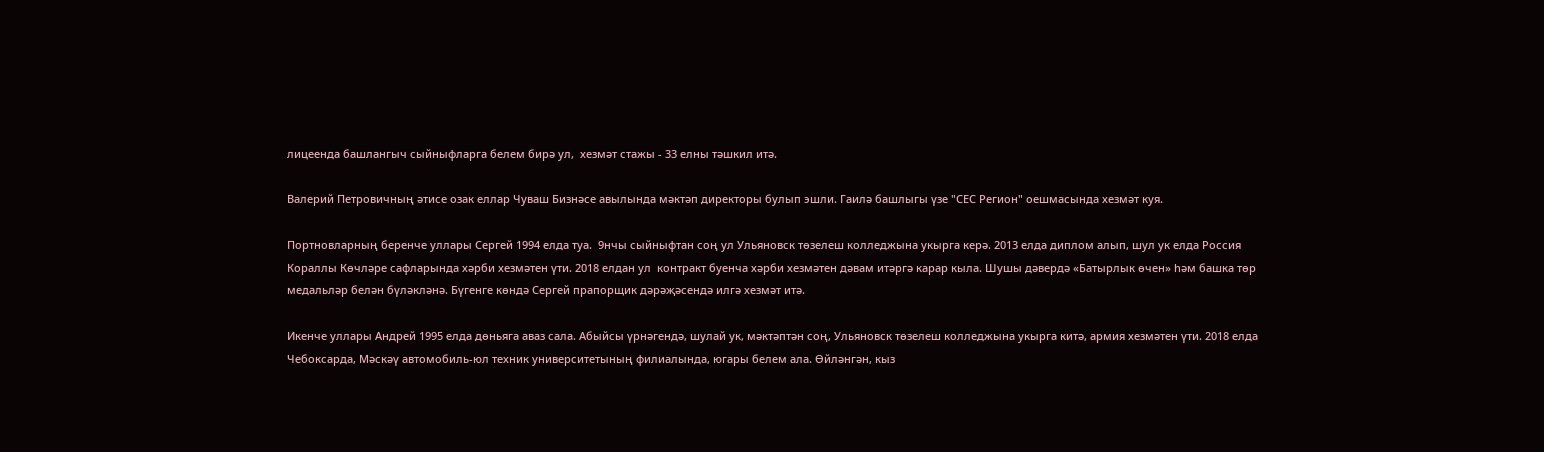лицеенда башлангыч сыйныфларга белем бирә ул,  хезмәт стажы - 33 елны тәшкил итә.

Валерий Петровичның әтисе озак еллар Чуваш Бизнәсе авылында мәктәп директоры булып эшли. Гаилә башлыгы үзе "СЕС Регион" оешмасында хезмәт куя.

Портновларның беренче уллары Сергей 1994 елда туа.  9нчы сыйныфтан соң ул Ульяновск төзелеш колледжына укырга керә. 2013 елда диплом алып, шул ук елда Россия Кораллы Көчләре сафларында хәрби хезмәтен үти. 2018 елдан ул  контракт буенча хәрби хезмәтен дәвам итәргә карар кыла. Шушы дәвердә «Батырлык өчен» һәм башка төр медальләр белән бүләкләнә. Бүгенге көндә Сергей прапорщик дәрәҗәсендә илгә хезмәт итә.

Икенче уллары Андрей 1995 елда дөньяга аваз сала. Абыйсы үрнәгендә, шулай ук, мәктәптән соң, Ульяновск төзелеш колледжына укырга китә, армия хезмәтен үти. 2018 елда Чебоксарда, Мәскәү автомобиль-юл техник университетының филиалында, югары белем ала. Өйләнгән, кыз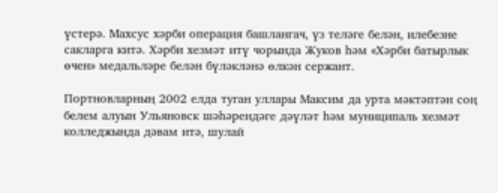үстерә. Махсус хәрби операция башлангач, үз теләге белән, илебезне сакларга китә. Хәрби хезмәт итү чорында Жуков һәм «Хәрби батырлык өчен» медальләре белән бүләкләнә өлкән сержант.

Портновларның 2002 елда туган уллары Максим да урта мәктәптән соң белем алуын Ульяновск шәһәрендәге дәүләт һәм муниципаль хезмәт колледжында дәвам итә, шулай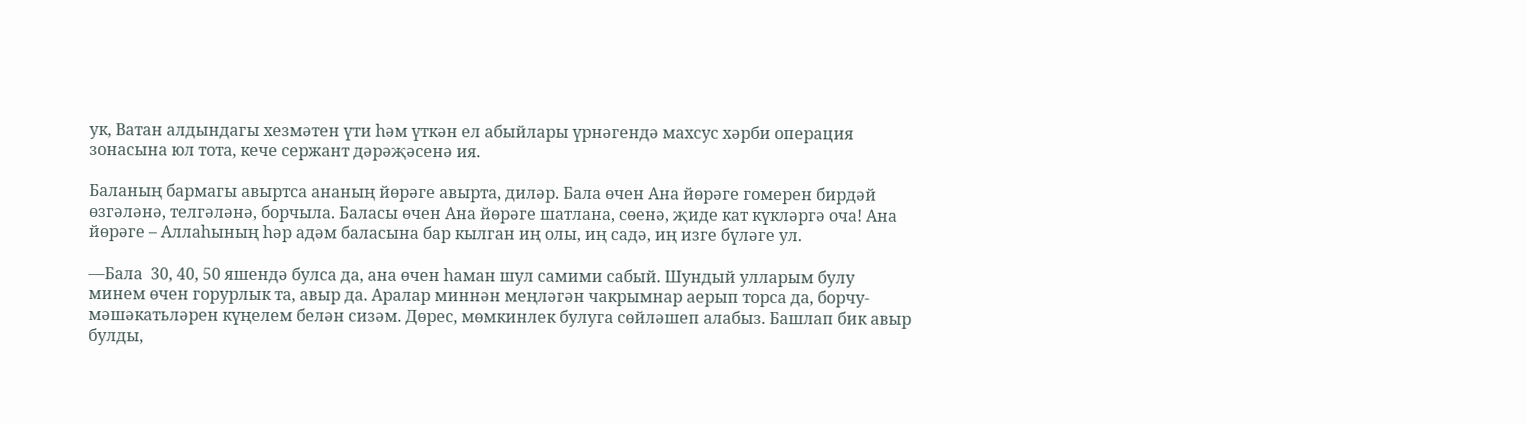ук, Ватан алдындагы хезмәтен үти һәм үткән ел абыйлары үрнәгендә махсус хәрби операция зонасына юл тота, кече сержант дәрәҗәсенә ия.

Баланың бармагы авыртса ананың йөрәге авырта, диләр. Бала өчен Ана йөрәге гомерен бирдәй өзгәләнә, телгәләнә, борчыла. Баласы өчен Ана йөрәге шатлана, сөенә, җиде кат күкләргә оча! Ана йөрәге – Аллаһының һәр адәм баласына бар кылган иң олы, иң садә, иң изге бүләге ул.

—Бала  30, 40, 50 яшендә булса да, ана өчен һаман шул самими сабый. Шундый улларым булу минем өчен горурлык та, авыр да. Аралар миннән меңләгән чакрымнар аерып торса да, борчу-мәшәкатьләрен күңелем белән сизәм. Дөрес, мөмкинлек булуга сөйләшеп алабыз. Башлап бик авыр булды,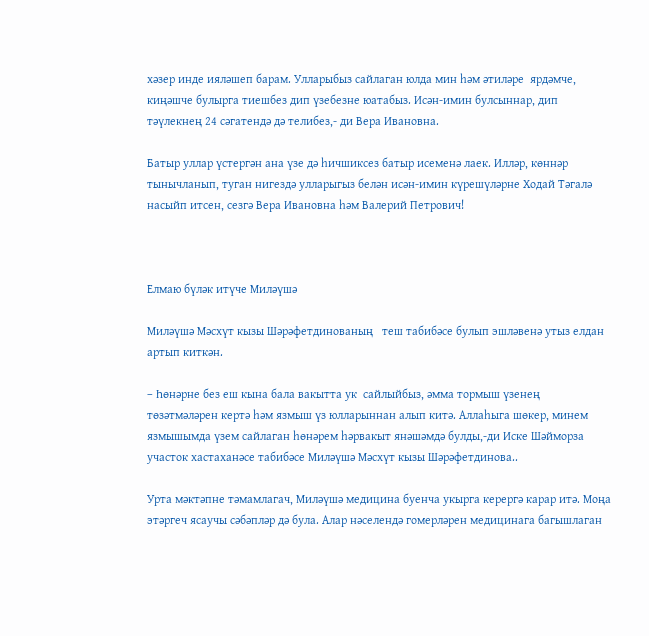хәзер инде ияләшеп барам. Улларыбыз сайлаган юлда мин һәм әтиләре  ярдәмче, киңәшче булырга тиешбез дип үзебезне юатабыз. Исән-имин булсыннар, дип тәүлекнең 24 сәгатендә дә телибез,- ди Вера Ивановна.

Батыр уллар үстергән ана үзе дә һичшиксез батыр исеменә лаек. Илләр, көннәр тынычланып, туган нигездә улларыгыз белән исән-имин күрешүләрне Ходай Тәгалә насыйп итсен, сезгә Вера Ивановна һәм Валерий Петрович!



Елмаю бүләк итүче Миләүшә

Миләүшә Мәсхүт кызы Шәрәфетдинованың   теш табибәсе булып эшләвенә утыз елдан артып киткән.

– Һөнәрне без еш кына бала вакытта ук  сайлыйбыз, әмма тормыш үзенең төзәтмәләрен кертә һәм язмыш үз юлларыннан алып китә. Аллаһыга шөкер, минем язмышымда үзем сайлаган һөнәрем һәрвакыт янәшәмдә булды,-ди Иске Шәйморза участок хастаханәсе табибәсе Миләүшә Мәсхүт кызы Шәрәфетдинова..

Урта мәктәпне тәмамлагач, Миләүшә медицина буенча укырга керергә карар итә. Моңа этәргеч ясаучы сәбәпләр дә була. Алар нәселендә гомерләрен медицинага багышлаган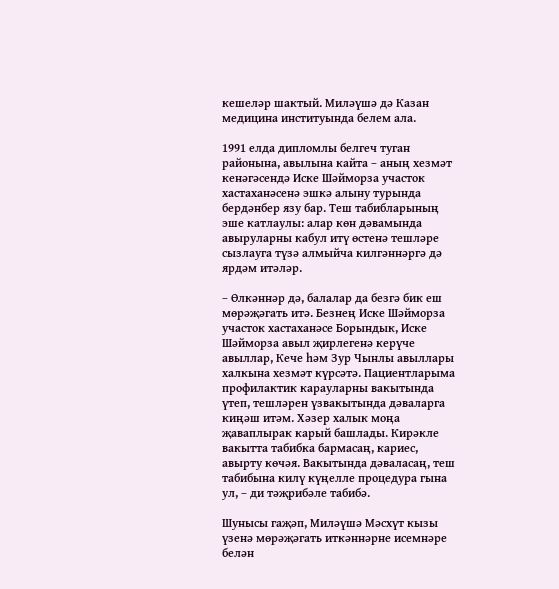кешеләр шактый. Миләүшә дә Казан медицина институында белем ала.

1991 елда дипломлы белгеч туган районына, авылына кайта – аның хезмәт кенәгәсендә Иске Шәйморза участок хастаханәсенә эшкә алыну турында бердәнбер язу бар. Теш табибларының эше катлаулы: алар көн дәвамында авыруларны кабул итү өстенә тешләре сызлауга түзә алмыйча килгәннәргә дә ярдәм итәләр.

– Өлкәннәр дә, балалар да безгә бик еш мөрәҗәгать итә. Безнең Иске Шәйморза участок хастаханәсе Борындык, Иске Шәйморза авыл җирлегенә керүче авыллар, Кече һәм Зур Чынлы авыллары халкына хезмәт күрсәтә. Пациентларыма  профилактик карауларны вакытында үтеп, тешләрен үзвакытында дәваларга киңәш итәм. Хәзер халык моңа җаваплырак карый башлады. Кирәкле вакытта табибка бармасаң, кариес, авырту көчәя. Вакытында дәваласаң, теш табибына килү күңелле процедура гына ул, – ди тәҗрибәле табибә.

Шунысы гаҗәп, Миләүшә Мәсхүт кызы үзенә мөрәҗәгать иткәннәрне исемнәре белән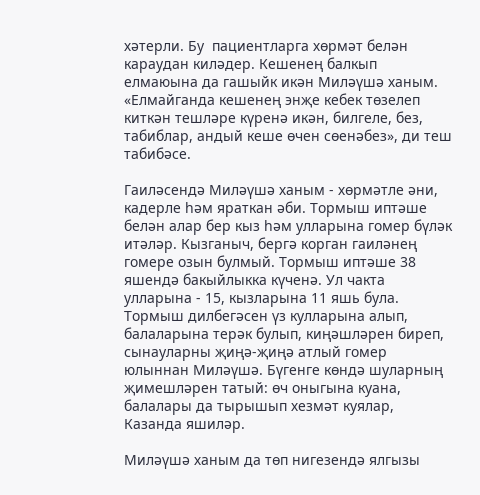хәтерли. Бу  пациентларга хөрмәт белән караудан киләдер. Кешенең балкып елмаюына да гашыйк икән Миләүшә ханым. «Елмайганда кешенең энҗе кебек төзелеп киткән тешләре күренә икән, билгеле, без, табиблар, андый кеше өчен сөенәбез», ди теш табибәсе.

Гаиләсендә Миләүшә ханым - хөрмәтле әни, кадерле һәм яраткан әби. Тормыш иптәше белән алар бер кыз һәм улларына гомер бүләк итәләр. Кызганыч, бергә корган гаиләнең гомере озын булмый. Тормыш иптәше 38 яшендә бакыйлыкка күченә. Ул чакта улларына - 15, кызларына 11 яшь була. Тормыш дилбегәсен үз кулларына алып, балаларына терәк булып, киңәшләрен биреп, сынауларны җиңә-җиңә атлый гомер юлыннан Миләүшә. Бүгенге көндә шуларның җимешләрен татый: өч оныгына куана, балалары да тырышып хезмәт куялар, Казанда яшиләр.

Миләүшә ханым да төп нигезендә ялгызы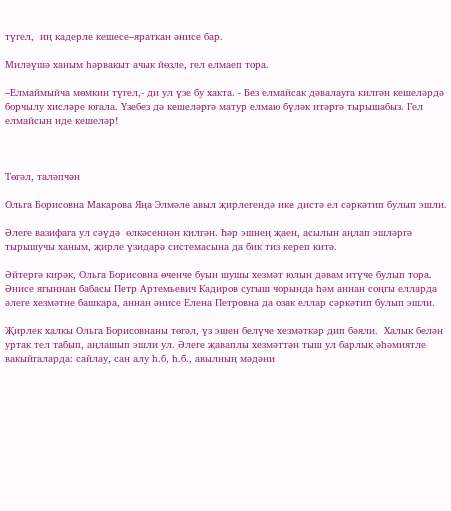түгел,  иң кадерле кешесе–яраткан әнисе бар.

Миләүшә ханым һәрвакыт ачык йөзле, гел елмаеп тора.

–Елмаймыйча мөмкин түгел,- ди ул үзе бу хакта. - Без елмайсак дәвалауга килгән кешеләрдә борчылу хисләре югала. Үзебез дә кешеләргә матур елмаю бүләк итәргә тырышабыз. Гел елмайсын иде кешеләр!



Төгәл, таләпчән

Ольга Борисовна Макарова Яңа Элмәле авыл җирлегендә ике дистә ел сәркәтип булып эшли.

Әлеге вазифага ул сәүдә  өлкәсеннән килгән. Һәр эшнең җаен, асылын аңлап эшләргә тырышучы ханым, җирле үзидарә системасына да бик тиз кереп китә.

Әйтергә кирәк, Ольга Борисовна өченче буын шушы хезмәт юлын дәвам итүче булып тора. Әнисе ягыннан бабасы Петр Артемьевич Кадиров сугыш чорында һәм аннан соңгы елларда әлеге хезмәтне башкара, аннан әнисе Елена Петровна да озак еллар сәркәтип булып эшли.

Җирлек халкы Ольга Борисовнаны төгәл, үз эшен белүче хезмәткәр дип бәяли.  Халык белән уртак тел табып, аңлашып эшли ул. Әлеге җаваплы хезмәттән тыш ул барлык әһәмиятле вакыйгаларда: сайлау, сан алу һ.б, һ.б., авылның мәдәни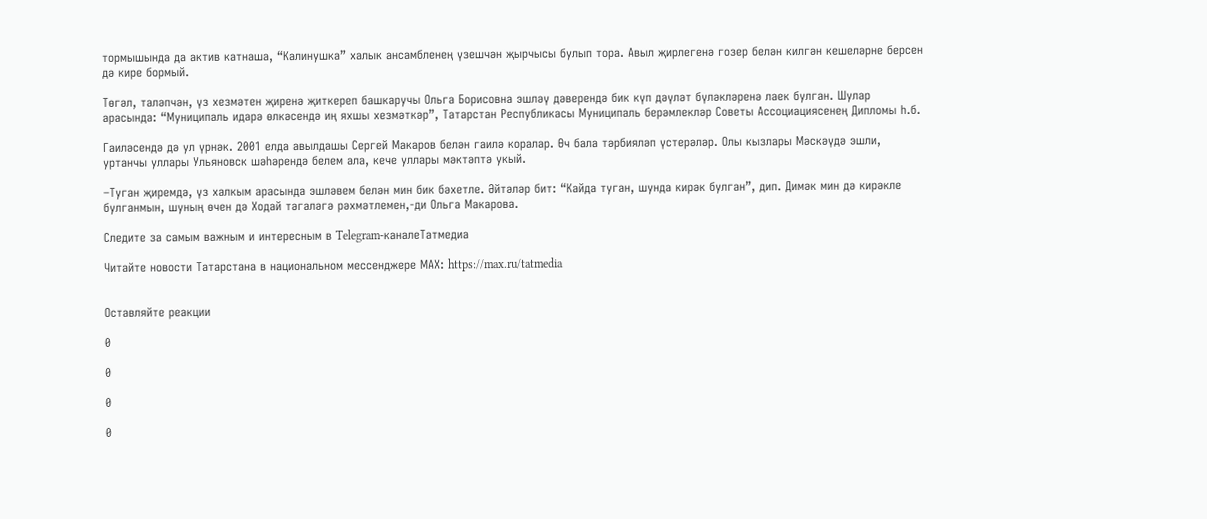тормышында да актив катнаша, “Калинушка” халык ансамбленең үзешчән җырчысы булып тора. Авыл җирлегенә гозер белән килгән кешеләрне берсен дә кире бормый.

Төгәл, таләпчән, үз хезмәтен җиренә җиткереп башкаручы Ольга Борисовна эшләү дәверендә бик күп дәүләт бүләкләренә лаек булган. Шулар арасында: “Муниципаль идарә өлкәсендә иң яхшы хезмәткәр”, Татарстан Республикасы Муниципаль берәмлекләр Советы Ассоциациясенең Дипломы һ.б.

Гаиләсендә дә ул үрнәк. 2001 елда авылдашы Сергей Макаров белән гаилә коралар. Өч бала тәрбияләп үстерәләр. Олы кызлары Мәскәүдә эшли, уртанчы уллары Ульяновск шәһәрендә белем ала, кече уллары мәктәптә укый.

–Туган җиремдә, үз халкым арасында эшләвем белән мин бик бәхетле. Әйтәләр бит: “Кайда туган, шунда кирәк булган”, дип. Димәк мин дә кирәкле булганмын, шуның өчен дә Ходай тәгаләгә рәхмәтлемен,-ди Ольга Макарова.

Следите за самым важным и интересным в Telegram-каналеТатмедиа

Читайте новости Татарстана в национальном мессенджере MАХ: https://max.ru/tatmedia


Оставляйте реакции

0

0

0

0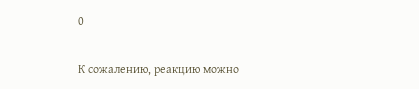0

К сожалению, реакцию можно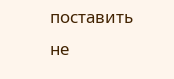поставить не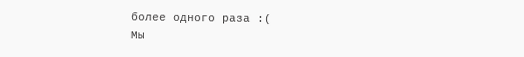более одного раза :(
Мы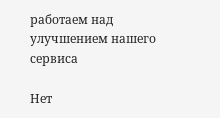работаем над улучшением нашего сервиса

Нет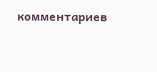комментариев